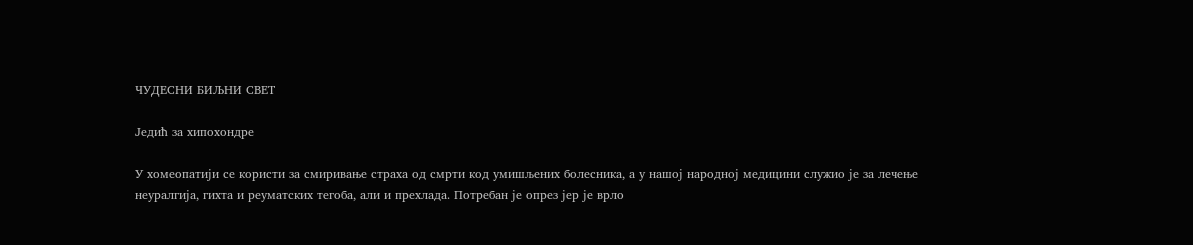ЧУДЕСНИ БИЉНИ СВЕТ

Једић за хипохондре

У хомеопатији се користи за смиривање страха од смрти код умишљених болесника, а у нашој народној медицини служио је за лечење неуралгија, гихта и реуматских тегоба, али и прехлада. Потребан је опрез јер је врло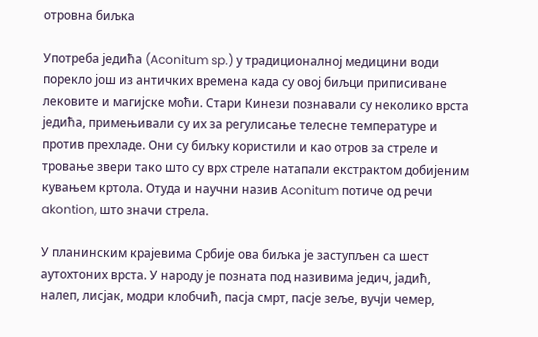отровна биљка

Употреба једића (Aconitum sp.) у традиционалној медицини води порекло још из античких времена када су овој биљци приписиване лековите и магијске моћи. Стари Кинези познавали су неколико врста једића, примењивали су их за регулисање телесне температуре и против прехладе. Они су биљку користили и као отров за стреле и тровање звери тако што су врх стреле натапали екстрактом добијеним кувањем кртола. Отуда и научни назив Aconitum потиче од речи akontion, што значи стрела.

У планинским крајевима Србије ова биљка је заступљен са шест аутохтоних врста. У народу је позната под називима једич, јадић, налеп, лисјак, модри клобчић, пасја смрт, пасје зеље, вучји чемер,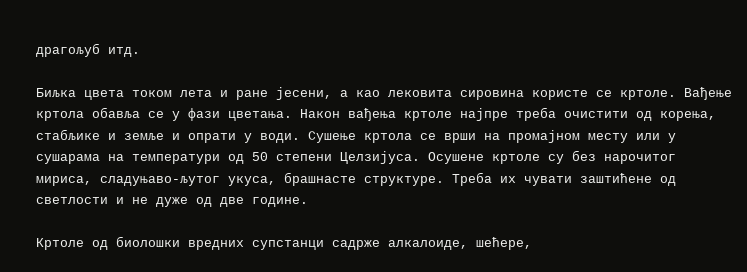драгољуб итд.

Биљка цвета током лета и ране јесени, а као лековита сировина користе се кртоле. Вађење кртола обавља се у фази цветања. Након вађења кртоле најпре треба очистити од корења, стабљике и земље и опрати у води. Сушење кртола се врши на промајном месту или у сушарама на температури од 50 степени Целзијуса. Осушене кртоле су без нарочитог мириса, сладуњаво-љутог укуса, брашнасте структуре. Треба их чувати заштићене од светлости и не дуже од две године.

Кртоле од биолошки вредних супстанци садрже алкалоиде, шећере,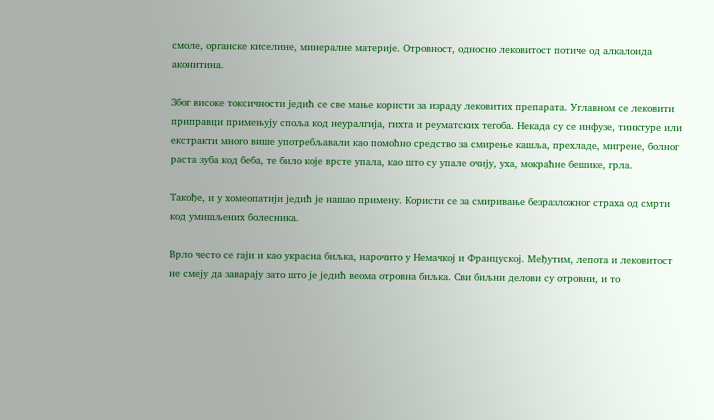смоле, органске киселине, минералне материје. Отровност, односно лековитост потиче од алкалоида аконитина.

Због високе токсичности једић се све мање користи за израду лековитих препарата. Углавном се лековити приправци примењују споља код неуралгија, гихта и реуматских тегоба. Некада су се инфузе, тинктуре или екстракти много више употребљавали као помоћно средство за смирење кашља, прехладе, мигрене, болног раста зуба код беба, те било које врсте упала, као што су упале очију, уха, мокраћне бешике, грла.

Такође, и у хомеопатији једић је нашао примену. Користи се за смиривање безразложног страха од смрти код умишљених болесника.

Врло често се гаји и као украсна биљка, нарочито у Немачкој и Француској. Међутим, лепота и лековитост не смеју да заварају зато што је једић веома отровна биљка. Сви биљни делови су отровни, и то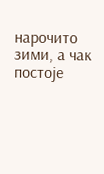нарочито зими, а чак постоје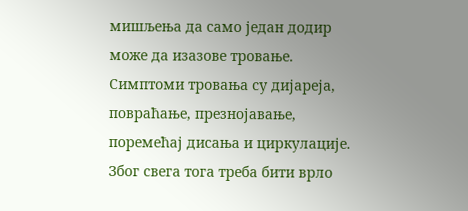мишљења да само један додир може да изазове тровање. Симптоми тровања су дијареја, повраћање, презнојавање, поремећај дисања и циркулације. Због свега тога треба бити врло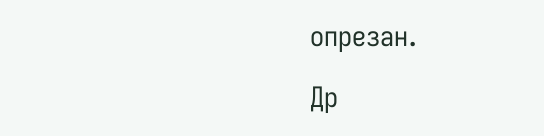опрезан.

Др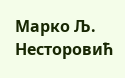Марко Љ. Несторовић